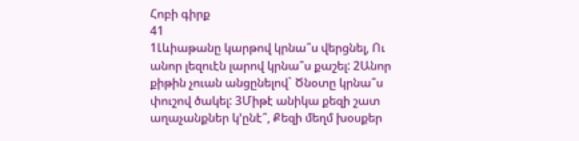Հոբի գիրք
41
1Լևիաթանը կարթով կրնա՞ս վերցնել, Ու անոր լեզուէն լարով կրնա՞ս քաշել: 2Անոր քիթին չուան անցընելով` Ծնօտը կրնա՞ս փուշով ծակել: 3Միթէ անիկա քեզի շատ աղաչանքներ կ’ընէ՞, Քեզի մեղմ խօսքեր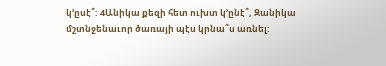կ’ըսէ՞: 4Անիկա քեզի հետ ուխտ կ’ընէ՞, Զանիկա մշտնջենաւոր ծառայի պէս կրնա՞ս առնել: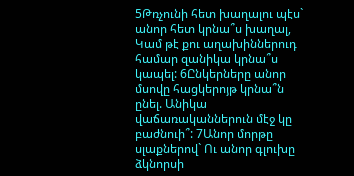5Թռչունի հետ խաղալու պէս` անոր հետ կրնա՞ս խաղալ, Կամ թէ քու աղախիններուդ համար զանիկա կրնա՞ս կապել: 6Ընկերները անոր մսովը հացկերոյթ կրնա՞ն ընել. Անիկա վաճառականներուն մէջ կը բաժնուի՞: 7Անոր մորթը սլաքներով` Ու անոր գլուխը ձկնորսի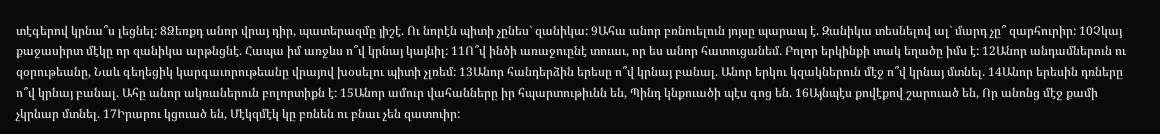տէգերով կրնա՞ս լեցնել: 8Ձեռքդ անոր վրայ դիր, պատերազմը յիշէ. Ու նորէն պիտի չընես` զանիկա: 9Ահա անոր բռնուելուն յոյսը պարապ է. Զանիկա տեսնելով ալ` մարդ չը՞ զարհուրիր: 10Չկայ քաջասիրտ մէկը որ զանիկա արթնցնէ. Հապա իմ առջևս ո՞վ կրնայ կայնիլ: 11Ո՞վ ինծի առաջուընէ տուաւ, որ ես անոր հատուցանեմ. Բոլոր երկինքի տակ եղածը իմս է: 12Անոր անդամներուն ու զօրութեանը, Նաև գեղեցիկ կարգաւորութեանը վրայով խօսելու պիտի չլռեմ: 13Անոր հանդերձին երեսը ո՞վ կրնայ բանալ. Անոր երկու կզակներուն մէջ ո՞վ կրնայ մտնել. 14Անոր երեսին դռները ո՞վ կրնայ բանալ. Ահը անոր ակռաներուն բոլորտիքն է: 15Անոր ամուր վահանները իր հպարտութիւնն են, Պինդ կնքուածի պէս գոց են. 16Այնպէս քովէքով շարուած են, Որ անոնց մէջ քամի չկրնար մտնել. 17Իրարու կցուած են, Մէկզմէկ կը բռնեն ու բնաւ չեն զատուիր: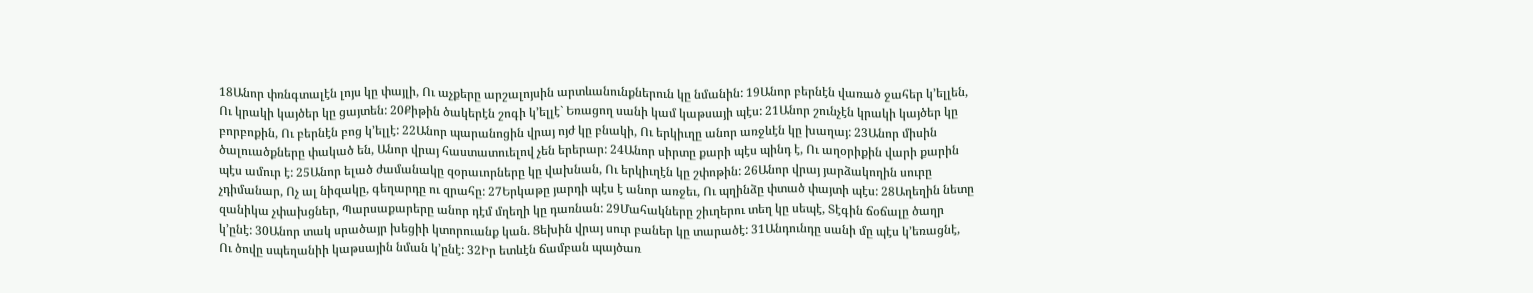18Անոր փռնգտալէն լոյս կը փայլի, Ու աչքերը արշալոյսին արտևանունքներուն կը նմանին: 19Անոր բերնէն վառած ջահեր կ’ելլեն, Ու կրակի կայծեր կը ցայտեն: 20Քիթին ծակերէն շոգի կ’ելլէ` Եռացող սանի կամ կաթսայի պէս: 21Անոր շունչէն կրակի կայծեր կը բորբոքին, Ու բերնէն բոց կ’ելլէ: 22Անոր պարանոցին վրայ ոյժ կը բնակի, Ու երկիւղը անոր առջևէն կը խաղայ: 23Անոր միսին ծալուածքները փակած են, Անոր վրայ հաստատուելով չեն երերար: 24Անոր սիրտը քարի պէս պինդ է, Ու աղօրիքին վարի քարին պէս ամուր է: 25Անոր ելած ժամանակը զօրաւորները կը վախնան, Ու երկիւղէն կը շփոթին: 26Անոր վրայ յարձակողին սուրը չդիմանար, Ոչ ալ նիզակը, գեղարդը ու զրահը: 27Երկաթը յարդի պէս է անոր առջեւ, Ու պղինձը փտած փայտի պէս: 28Աղեղին նետը զանիկա չփախցներ, Պարսաքարերը անոր դէմ մղեղի կը դառնան: 29Մահակները շիւղերու տեղ կը սեպէ, Տէգին ճօճալը ծաղր կ’ընէ: 30Անոր տակ սրածայր խեցիի կտորուանք կան. Ցեխին վրայ սուր բաներ կը տարածէ: 31Անդունդը սանի մը պէս կ’եռացնէ, Ու ծովը սպեղանիի կաթսային նման կ’ընէ: 32Իր ետևէն ճամբան պայծառ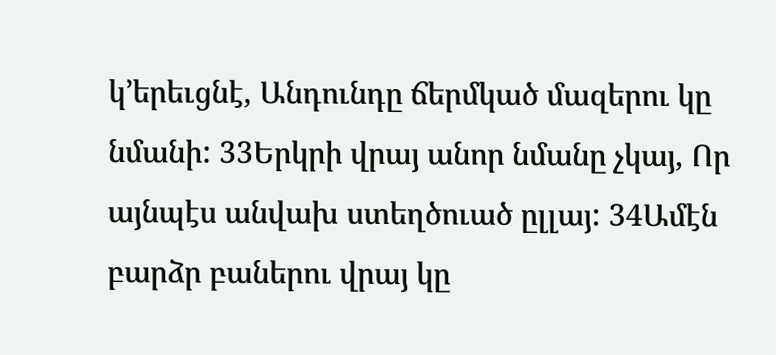կ’երեւցնէ, Անդունդը ճերմկած մազերու կը նմանի: 33Երկրի վրայ անոր նմանը չկայ, Որ այնպէս անվախ ստեղծուած ըլլայ: 34Ամէն բարձր բաներու վրայ կը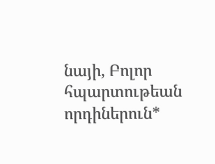նայի, Բոլոր հպարտութեան որդիներուն*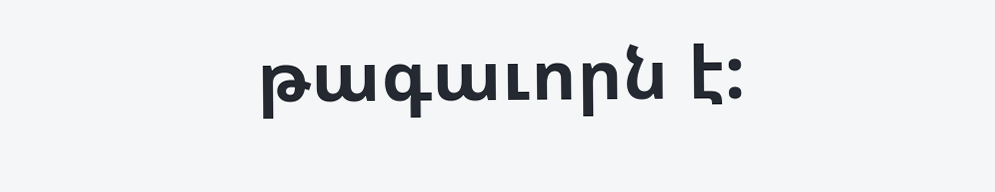թագաւորն է: